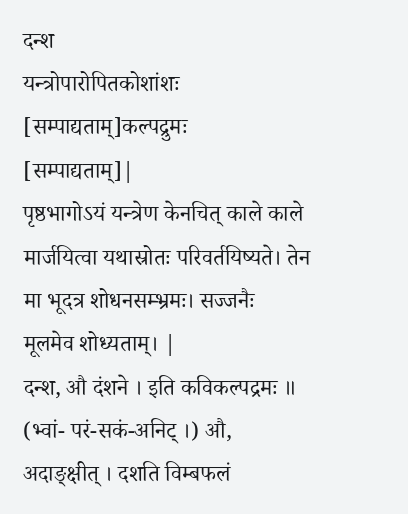दन्श
यन्त्रोपारोपितकोशांशः
[सम्पाद्यताम्]कल्पद्रुमः
[सम्पाद्यताम्]|
पृष्ठभागोऽयं यन्त्रेण केनचित् काले काले मार्जयित्वा यथास्रोतः परिवर्तयिष्यते। तेन मा भूदत्र शोधनसम्भ्रमः। सज्जनैः मूलमेव शोध्यताम्। |
दन्श, औ दंशने । इति कविकल्पद्रमः ॥ (भ्वां- परं-सकं-अनिट् ।) औ, अदाङ्क्षीत् । दशति विम्बफलं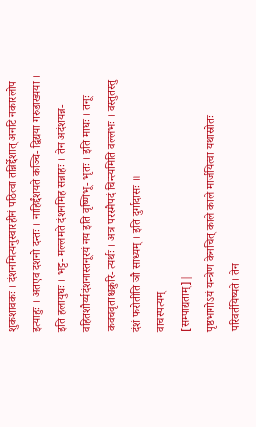शुकशावकः । दंशनमित्यनुस्वारहीनं पठित्वा तन्निर्द्देशात् अनटि नकारलोप इत्याहुः । अतएव दशनो दन्तः । नाहिर्द्दंशयते कञ्चि- द्विद्यया गरुडाख्यया । इति हलायुघः । भट्ट- मल्लमते दंशनमिह सन्नाहः । तेन अदंशयन्न- वहितशौर्य्यदंशनास्तनूरयं नय इति वृष्णिभू- भृतः । इति माघः । तनूः कवचवृताश्चक्रुरि- त्यर्थः । अत्र परस्मैपदं चिन्त्यमिति वल्लभः । वस्तुतस्तु दंशं फरोतीति ञौ साध्यम् । इति दुर्गादासः ॥
वाचस्पत्यम्
[सम्पाद्यताम्]|
पृष्ठभागोऽयं यन्त्रेण केनचित् काले काले मार्जयित्वा यथास्रोतः परिवर्तयिष्यते। तेन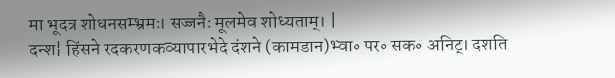मा भूदत्र शोधनसम्भ्रमः। सज्जनैः मूलमेव शोध्यताम्। |
दन्श¦ हिंसने रदकरणकव्यापारभेदे दंशने (कामडान)भ्वा॰ पर॰ सक॰ अनिट्। दशति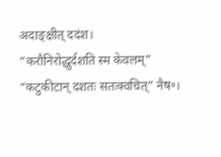अदाङ्क्षीत् ददंश।
“करौनिरोद्धुर्दशति स्म केवलम्”
“कटुकीटान् दशतः सतःक्वचित्” नैष॰।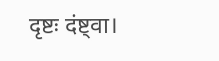दृष्टः दंष्ट्वा।